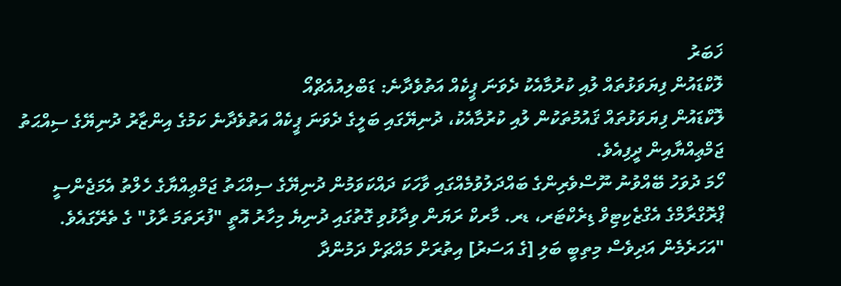ޚަބަރު
ލޮކްޑައުން ފިޔަވަޅުތައް ލުއި ކުރުމާއެކު ދެވަނަ ޕީކެއް އަތުވެދާނެ: ޑަބްލިއުއެޗްއޯ
ލޮކްޑައުން ފިޔަވަޅުތައް ޤައުމުތަކުން ލުއި ކުރުމާއެކު، ދުނިޔޭގައި ބަލީގެ ދެވަނަ ޕީކެއް އަތުވެދާނެ ކަމުގެ އިންޒާރު ދުނިޔޭގެ ސިއްޙަތު ޖަމްޢިއްޔާއިން ދީފިއެވެ.
ހޯމަ ދުވަހު ބޭއްވުނު ނޫސްވެރިންގެ ބައްދަލުވުމެއްގައި ވާހަކަ ދައްކަވަމުން ދުނިޔޭގެ ސިއްޙަތު ޖަމްޢިއްޔާގެ ހެލްތު އެމަޖެންސީ ޕްރޮގްރާމްގެ އެގްޒެކިޓިވް ޑިރެކްޓަރ، ޑރ. މާރކް ރަޔަން ވިދާޅުވި ގޮތުގައި ދުނިޔެ މިހާރު އޮތީ "ފުރަތަމަ ރާޅު" ގެ ތެރޭގައެވެ.
"އަހަރެމެން އަދިވެސް މިތިބީ ބަލި [ގެ އަސަރު] އިތުރަށް މައްޗަށް ދަމުންދާ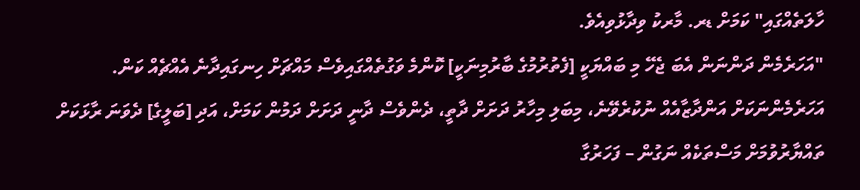ހާލަތެއްގައި" ކަމަށް ޑރ. މާރކު ވިދާޅުވިއެވެ.
"އަހަރެމެން ދަންނަން އެބަ ޖެހޭ މި ބައްޔަކީ [ފެތުރުމުގެ ބާރުމިނަކީ] ކޮންމެ ވަގުތެއްގައިވެސް މައްޗަށް ހިނގައިދާނެ އެއްޗެއް ކަން. އަހަރެމެންނަކަށް އަންދާޒާއެއް ނުކުރެވޭނެ، މިބަލި މިހާރު ދަށަށް ދާތީ، ދެންވެސް ދާނީ ދަށަށް ދަމުން ކަމަށް، އަދި [ބަލީގެ] ދެވަނަ ރާޅަކަށް ތައްޔާރުވުމަށް މަސްތަކެއް ނަގުން – ފަހަރުގާ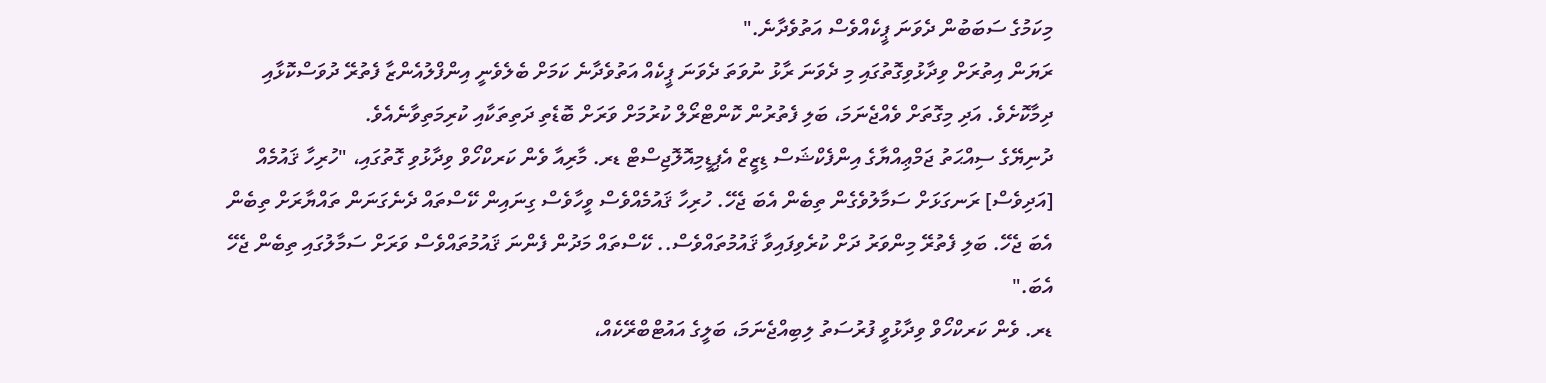މިކަމުގެ ސަބަބުން ދެވަނަ ޕީކެއްވެސް އަތުވެދާނެ."
ރަޔަން އިތުރަށް ވިދާޅުވިގޮތުގައި މި ދެވަނަ ރާޅު ނުވަތަ ދެވަނަ ޕީކެއް އަތުވެދާނެ ކަމަށް ބެލެވެނީ އިންފްލުއެންޒާ ފެތުރޭ ދުވަސްކޮޅާއި ދިމާކޮށެވެ. އަދި މިގޮތަށް ވެއްޖެނަމަ، ބަލި ފެތުރުން ކޮންޓްރޯލް ކުރުމަށް ވަރަށް ބޮޑެތި ދަތިތަކާއި ކުރިމަތިވާނެއެވެ.
ދުނިޔޭގެ ސިއްޙަތު ޖަމްޢިއްޔާގެ އިންފެކްޝަސް ޑިޒީޒް އެޕިޑީމިއޮލޮޖިސްޓް ޑރ. މާރިއާ ވެން ކަރކްހޯވް ވިދާޅުވި ގޮތުގައި، "ހުރިހާ ޤައުމެއް [އަދިވެސް] ރަނގަޅަށް ސަމާލުވެގެން ތިބެން އެބަ ޖެހޭ. ހުރިހާ ޤައުމެއްވެސް ވީހާވެސް ގިނައިން ކޭސްތައް ދެނެގަނަން ތައްޔާރަށް ތިބެން އެބަ ޖެހޭ. ބަލި ފެތުރޭ މިންވަރު ދަށް ކުރެވިފައިވާ ޤައުމުތައްވެސް.. ކޭސްތައް މަދުން ފެންނަ ޤައުމުތައްވެސް ވަރަށް ސަމާލުގައި ތިބެން ޖެހޭ އެބަ."
ޑރ. ވެން ކަރކްހޯވް ވިދާޅުވީ ފުރުސަތު ލިބިއްޖެނަމަ، ބަލީގެ އައުޓްބްރޭކެއް،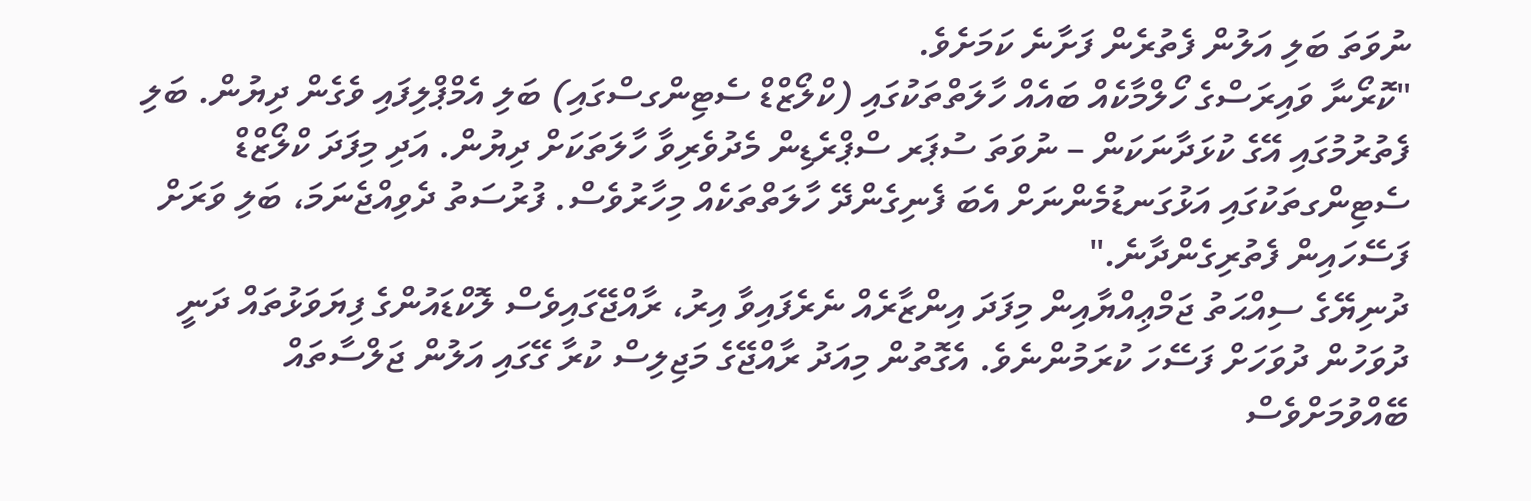ނުވަތަ ބަލި އަލުން ފެތުރެން ފަށާނެ ކަމަށެވެ.
"ކޮރޯނާ ވައިރަސްގެ ހޯލްމާކެއް ބައެއް ހާލަތްތަކުގައި (ކްލޯޒްޑް ސެޓިންގސްގައި) ބަލި އެމްޕްލިފައި ވެގެން ދިޔުން. ބަލި ފެތުރުމުގައި އޭގެ ކުޅަދާނަކަން – ނުވަތަ ސުޕަރ ސްޕްރެޑިން މެދުވެރިވާ ހާލަތަކަށް ދިޔުން. އަދި މިފަދަ ކްލޯޒްޑް ސެޓިންގތަކުގައި އަޅުގަނޑުމެންނަށް އެބަ ފެނިގެންދޭ ހާލަތްތަކެއް މިހާރުވެސް. ފުރުސަތު ދެވިއްޖެނަމަ، ބަލި ވަރަށް ފަސޭހައިން ފެތުރިގެންދާނެ."
ދުނިޔޭގެ ސިއްޙަތު ޖަމްޢިއްޔާއިން މިފަދަ އިންޒާރެއް ނެރެފައިވާ އިރު، ރާއްޖޭގައިވެސް ލޮކްޑައުންގެ ފިޔަވަޅުތައް ދަނީ ދުވަހުން ދުވަހަށް ފަސޭހަ ކުރަމުންނެވެ. އެގޮތުން މިއަދު ރާއްޖޭގެ މަޖިލިސް ކުރާ ގޭގައި އަލުން ޖަލްސާތައް ބޭއްވުމަށްވެސް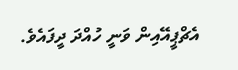އެޗްޕީއޭއިން ވަނީ ހުއްދަ ދީފައެވެ.